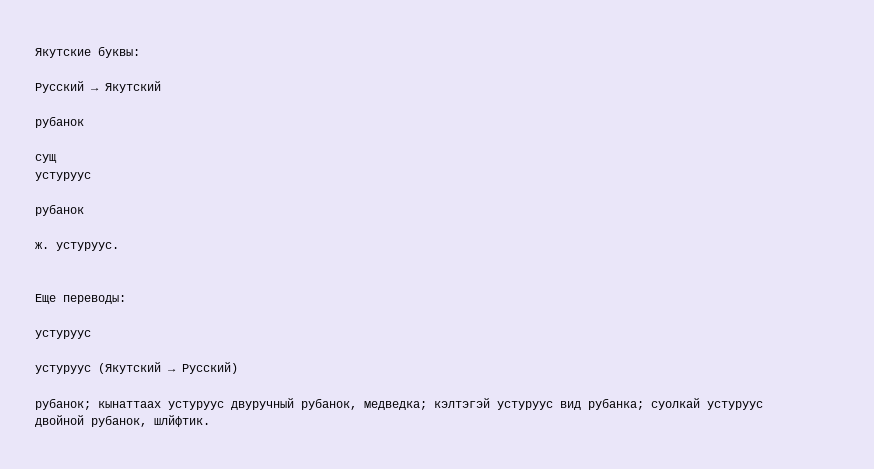Якутские буквы:

Русский → Якутский

рубанок

сущ
устуруус

рубанок

ж. устуруус.


Еще переводы:

устуруус

устуруус (Якутский → Русский)

рубанок; кынаттаах устуруус двуручный рубанок, медведка; кэлтэгэй устуруус вид рубанка; суолкай устуруус двойной рубанок, шлйфтик.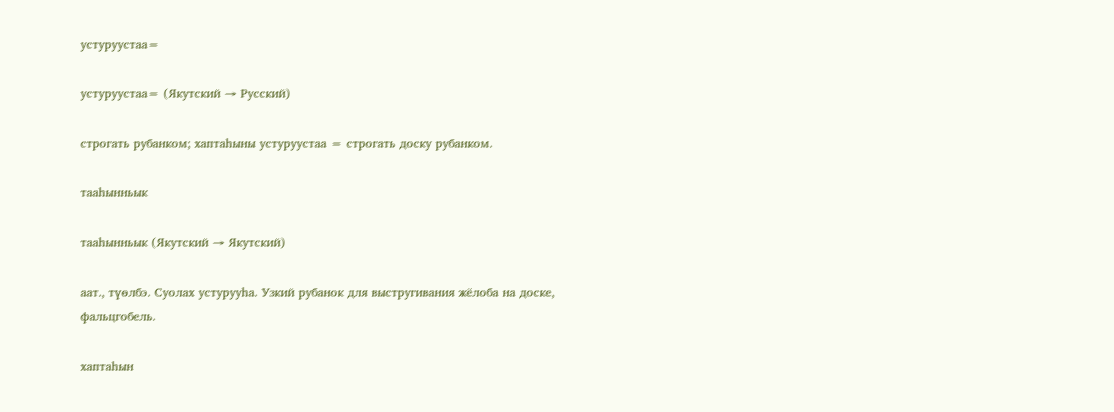устуруустаа=

устуруустаа= (Якутский → Русский)

строгать рубанком; хаптаһыны устуруустаа = строгать доску рубанком.

тааһынньык

тааһынньык (Якутский → Якутский)

аат., түөлбэ. Суолах устурууһа. Узкий рубанок для выстругивания жёлоба на доске, фальцгобель.

хаптаһын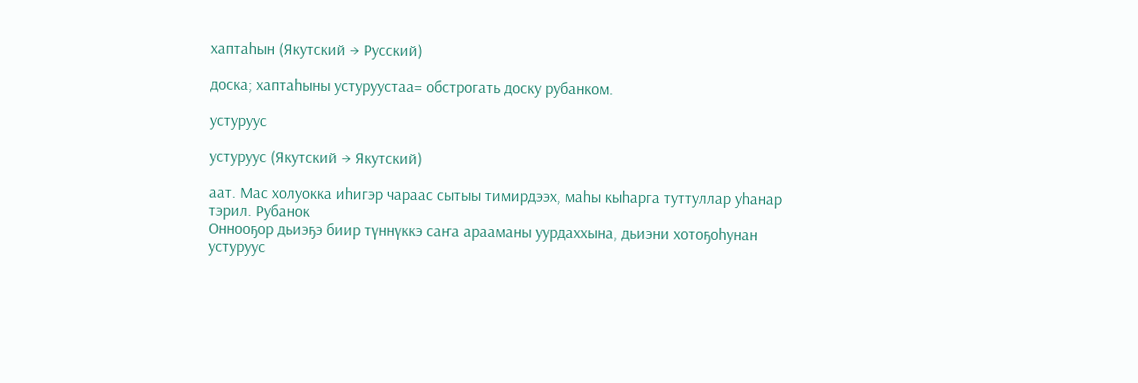хаптаһын (Якутский → Русский)

доска; хаптаһыны устуруустаа= обстрогать доску рубанком.

устуруус

устуруус (Якутский → Якутский)

аат. Мас холуокка иһигэр чараас сытыы тимирдээх, маһы кыһарга туттуллар уһанар тэрил. Рубанок
Оннооҕор дьиэҕэ биир түннүккэ саҥа арааманы уурдаххына, дьиэни хотоҕоһунан устуруус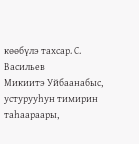көөбүлэ тахсар. С. Васильев
Микиитэ Уйбаанабыс, устурууһун тимирин таһаараары,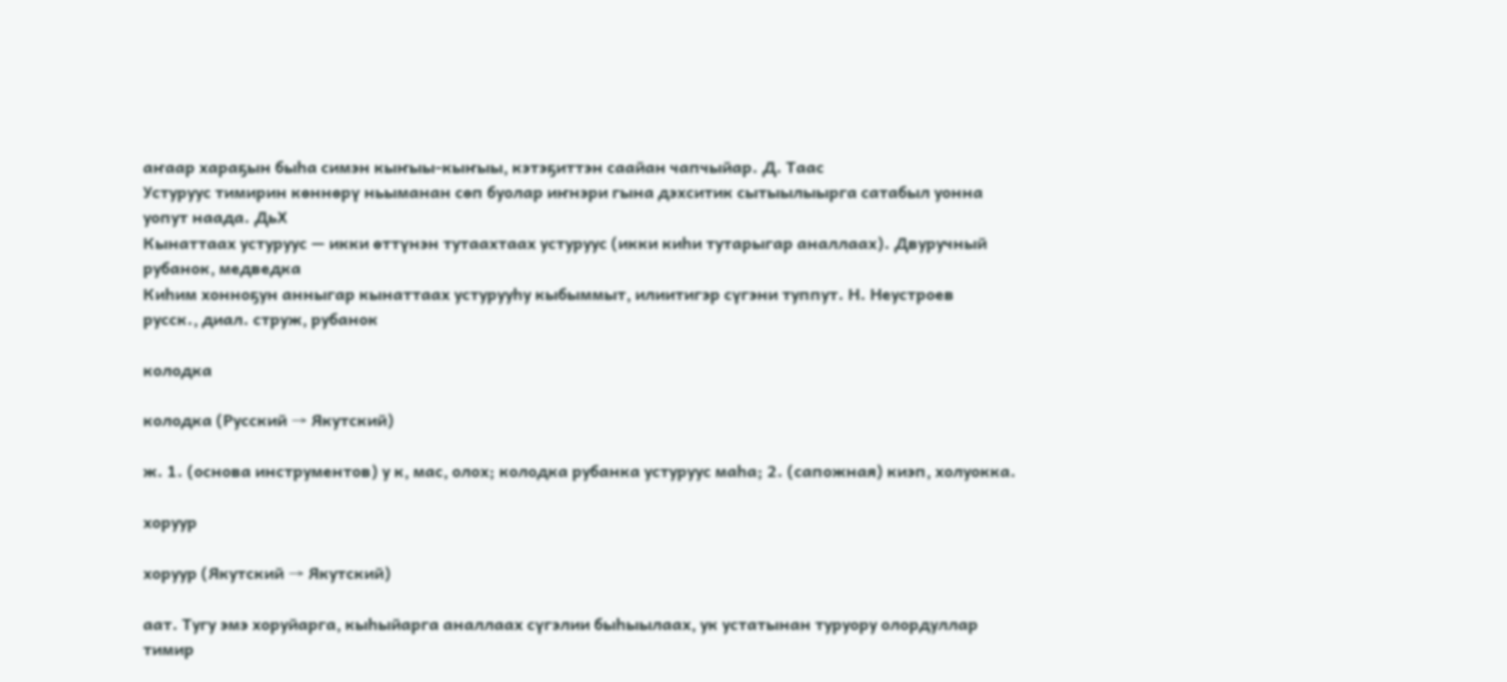аҥаар хараҕын быһа симэн кыҥыы-кыҥыы, кэтэҕиттэн саайан чапчыйар. Д. Таас
Устуруус тимирин көннөрү ньыманан сөп буолар иҥнэри гына дэхситик сытыылыырга сатабыл уонна уопут наада. ДьХ
Кынаттаах устуруус — икки өттүнэн тутаахтаах устуруус (икки киһи тутарыгар аналлаах). Двуручный рубанок, медведка
Киһим хонноҕун анныгар кынаттаах устурууһу кыбыммыт, илиитигэр сүгэни туппут. Н. Неустроев
русск., диал. струж, рубанок

колодка

колодка (Русский → Якутский)

ж. 1. (основа инструментов) у к, мас, олох; колодка рубанка устуруус маһа; 2. (сапожная) киэп, холуокка.

хоруур

хоруур (Якутский → Якутский)

аат. Тугу эмэ хоруйарга, кыһыйарга аналлаах сүгэлии быһыылаах, ук устатынан туруору олордуллар тимир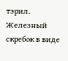тэрил. Железный скребок в виде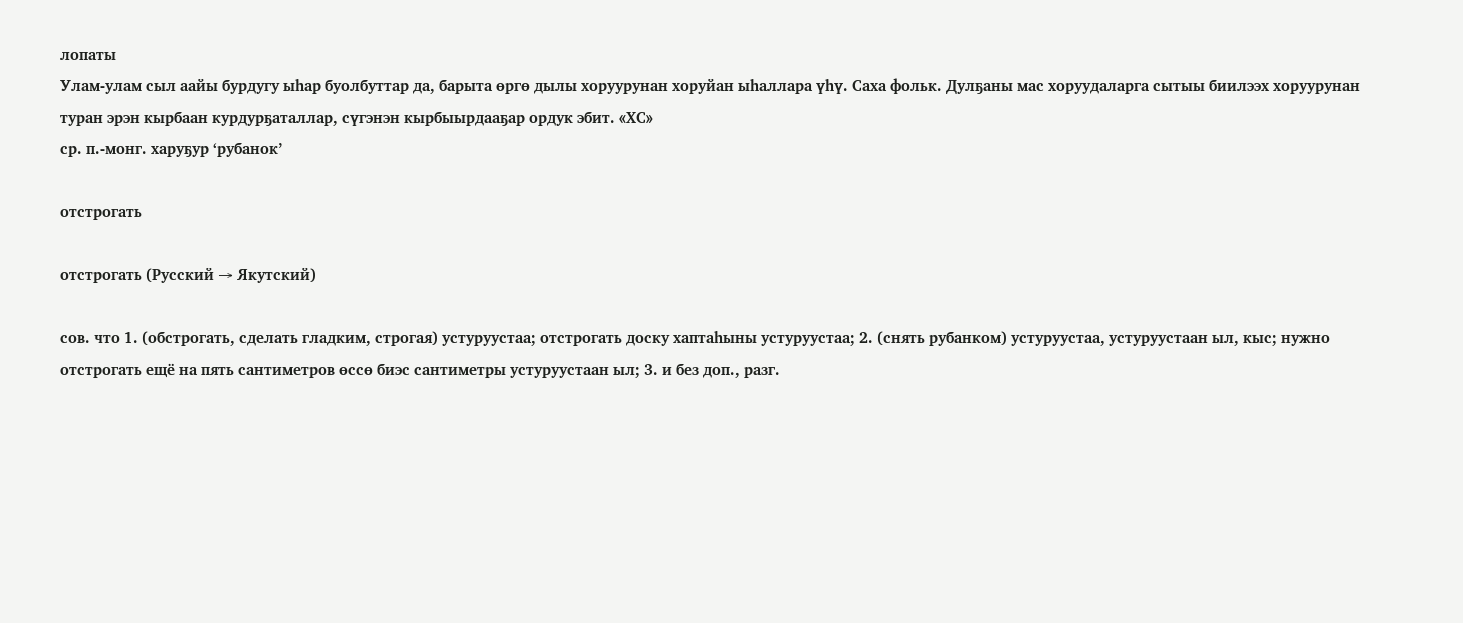лопаты
Улам-улам сыл аайы бурдугу ыһар буолбуттар да, барыта өргө дылы хоруурунан хоруйан ыһаллара үһү. Саха фольк. Дулҕаны мас хоруудаларга сытыы биилээх хоруурунан туран эрэн кырбаан курдурҕаталлар, сүгэнэн кырбыырдааҕар ордук эбит. «ХС»
ср. п.-монг. харуҕур ‘рубанок’

отстрогать

отстрогать (Русский → Якутский)

сов. что 1. (обстрогать, сделать гладким, строгая) устуруустаа; отстрогать доску хаптаһыны устуруустаа; 2. (снять рубанком) устуруустаа, устуруустаан ыл, кыс; нужно отстрогать ещё на пять сантиметров өссө биэс сантиметры устуруустаан ыл; 3. и без доп., разг.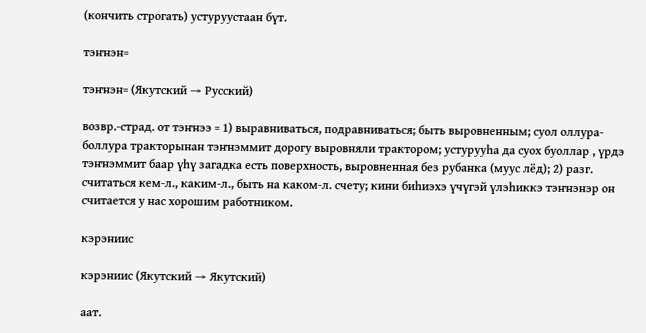(кончить строгать) устуруустаан бүт.

тэҥнэн=

тэҥнэн= (Якутский → Русский)

возвр.-страд. от тэҥнээ = 1) выравниваться, подравниваться; быть выровненным; суол оллура-боллура тракторынан тэҥнэммит дорогу выровняли трактором; устурууһа да суох буоллар , үрдэ тэҥнэммит баар үһү загадка есть поверхность, выровненная без рубанка (муус лёд); 2) разг. считаться кем-л., каким-л., быть на каком-л. счету; кини биһиэхэ үчүгэй үлэһиккэ тэҥнэнэр он считается у нас хорошим работником.

кэрэниис

кэрэниис (Якутский → Якутский)

аат.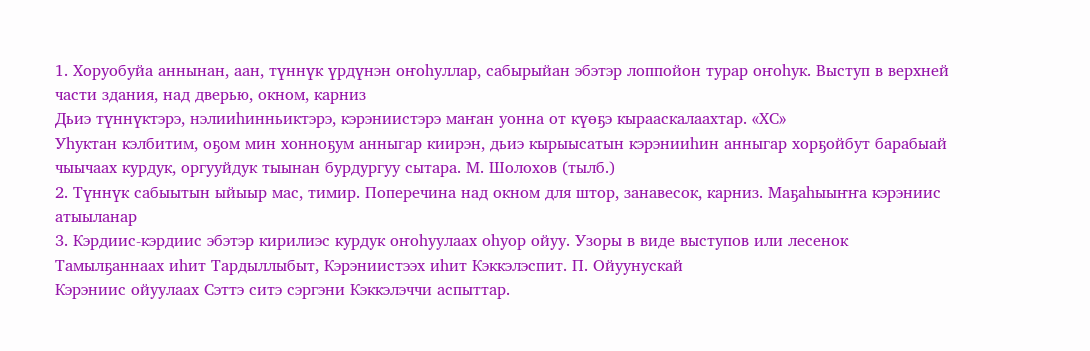1. Хоруобуйа аннынан, аан, түннүк үрдүнэн оҥоһуллар, сабырыйан эбэтэр лоппойон турар оҥоһук. Выступ в верхней части здания, над дверью, окном, карниз
Дьиэ түннүктэрэ, нэлииһинньиктэрэ, кэрэниистэрэ маҥан уонна от күөҕэ кырааскалаахтар. «ХС»
Уһуктан кэлбитим, оҕом мин хонноҕум анныгар киирэн, дьиэ кырыысатын кэрэнииһин анныгар хорҕойбут барабыай чыычаах курдук, оргууйдук тыынан бурдургуу сытара. М. Шолохов (тылб.)
2. Түннүк сабыытын ыйыыр мас, тимир. Поперечина над окном для штор, занавесок, карниз. Маҕаһыыҥҥа кэрэниис атыыланар
3. Кэрдиис-кэрдиис эбэтэр кирилиэс курдук оҥоһуулаах оһуор ойуу. Узоры в виде выступов или лесенок
Тамылҕаннаах иһит Тардыллыбыт, Кэрэниистээх иһит Кэккэлэспит. П. Ойуунускай
Кэрэниис ойуулаах Сэттэ ситэ сэргэни Кэккэлэччи аспыттар.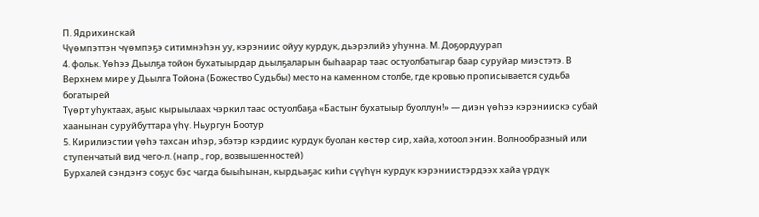П. Ядрихинскай
Чүөмпэттэн чүөмпэҕэ ситимнэһэн уу, кэрэниис ойуу курдук, дьэрэлийэ уһунна. М. Доҕордуурап
4. фольк. Үөһээ Дьылҕа тойон бухатыырдар дьылҕаларын быһаарар таас остуолбатыгар баар суруйар миэстэтэ. В Верхнем мире у Дьылга Тойона (Божество Судьбы) место на каменном столбе, где кровью прописывается судьба богатырей
Түөрт уһуктаах, аҕыс кырыылаах чэркил таас остуолбаҕа «Бастыҥ бухатыыр буоллун!» — диэн үөһээ кэрэниискэ субай хаанынан суруйбуттара үһү. Ньургун Боотур
5. Кирилиэстии үөһэ тахсан иһэр, эбэтэр кэрдиис курдук буолан көстөр сир, хайа, хотоол эҥин. Волнообразный или ступенчатый вид чего-л. (напр., гор, возвышенностей)
Бурхалей сэндэҥэ соҕус бэс чагда быыһынан, кырдьаҕас киһи сүүһүн курдук кэрэниистэрдээх хайа үрдүк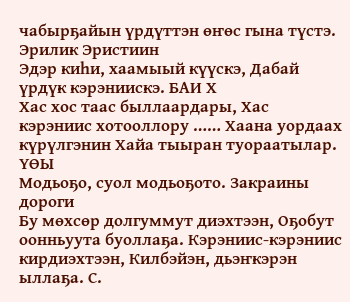чабырҕайын үрдүттэн өҥөс гына түстэ. Эрилик Эристиин
Эдэр киһи, хаамыый күүскэ, Дабай үрдүк кэрэниискэ. БАИ Х
Хас хос таас быллаардары, Хас кэрэниис хотооллору …… Хаана уордаах күрүлгэнин Хайа тыыран туораатылар. ҮӨЫ
Модьоҕо, суол модьоҕото. Закраины дороги
Бу мөхсөр долгуммут диэхтээн, Оҕобут оонньуута буоллаҕа. Кэрэниис-кэрэниис кирдиэхтээн, Килбэйэн, дьэҥкэрэн ыллаҕа. С.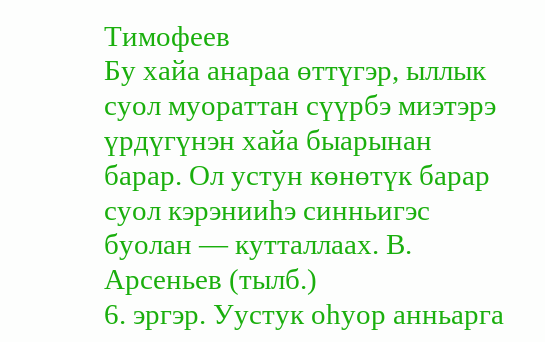Тимофеев
Бу хайа анараа өттүгэр, ыллык суол муораттан сүүрбэ миэтэрэ үрдүгүнэн хайа быарынан барар. Ол устун көнөтүк барар суол кэрэнииһэ синньигэс буолан — кутталлаах. В. Арсеньев (тылб.)
6. эргэр. Уустук оһуор анньарга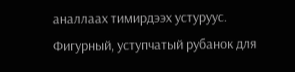аналлаах тимирдээх устуруус. Фигурный, уступчатый рубанок для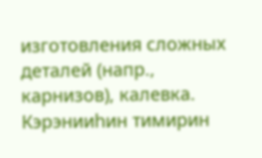изготовления сложных деталей (напр., карнизов), калевка. Кэрэнииһин тимирин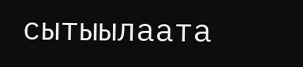сытыылаата